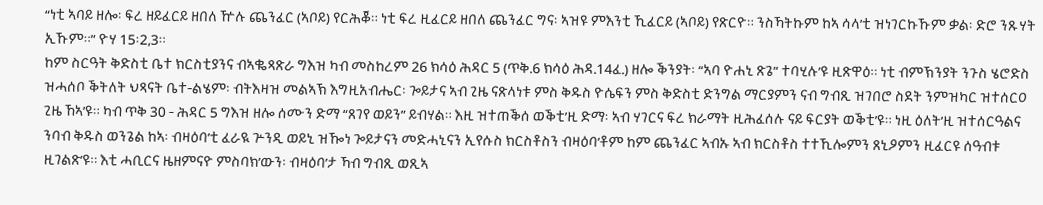“ነቲ ኣባይ ዘሎ፡ ፍረ ዘይፈርይ ዘበለ ዅሉ ጨንፈር (ኣቦይ) የርሕቖ። ነቲ ፍረ ዚፈርይ ዘበለ ጨንፈር ግና፡ ኣዝዩ ምእንቲ ኺፈርይ (ኣቦይ) የጽርዮ። ንስኻትኩም ከኣ ሳላ’ቲ ዝነገርኩኹም ቃል፡ ድሮ ንጹሃት ኢኹም።” ዮሃ 15፡2,3።
ከም ስርዓት ቅድስቲ ቤተ ክርስቲያንና ብኣቈጻጽራ ግእዝ ካብ መስከረም 26 ክሳዕ ሕዳር 5 (ጥቅ.6 ክሳዕ ሕዳ.14ፈ.) ዘሎ ቕንያት፡ “ኣባ ዮሐኒ ጽጌ” ተባሂሉ’ዩ ዚጽዋዕ። ነቲ ብምኽንያት ንጉስ ሄሮድስ ዝሓሰቦ ቕትለት ህጻናት ቤተ-ልሄም፡ ብትእዛዝ መልኣኽ እግዚአብሔር፡ ጐይታና ኣብ ጊዜ ናጽላነቱ ምስ ቅዱስ ዮሴፍን ምስ ቅድስቲ ድንግል ማርያምን ናብ ግብጺ ዝገበሮ ስደት ንምዝካር ዝተሰርዐ ጊዜ ኸኣ’ዩ። ካብ ጥቅ 30 - ሕዳር 5 ግእዝ ዘሎ ሰሙን ድማ “ጸገየ ወይን” ይብሃል። እዚ ዝተጠቕሰ ወቕቲ’ዚ ድማ፡ ኣብ ሃገርና ፍረ ክራማት ዚሕፈሰሉ ናይ ፍርያት ወቕቲ’ዩ። ነዚ ዕለት’ዚ ዝተሰርዓልና ንባብ ቅዱስ ወንጌል ከኣ፡ ብዛዕባ’ቲ ፈራዪ ጕንዲ ወይኒ ዝዀነ ጐይታናን መድሓኒናን ኢየሱስ ክርስቶስን ብዛዕባ’ቶም ከም ጨንፈር ኣብኡ ኣብ ክርስቶስ ተተኺሎምን ጸኒዖምን ዚፈርዩ ሰዓብቱ ዚገልጽ’ዩ። እቲ ሓቢርና ዜዘምናዮ ምስባክ’ውን፡ ብዛዕባ’ታ ኻብ ግብጺ ወጺኣ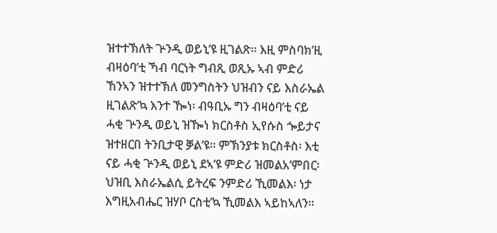ዝተተኽለት ጕንዲ ወይኒ’ዩ ዚገልጽ። እዚ ምስባክ’ዚ ብዛዕባ’ቲ ኻብ ባርነት ግብጺ ወጺኡ ኣብ ምድሪ ኸንኣን ዝተተኽለ መንግስትን ህዝብን ናይ እስራኤል ዚገልጽ’ኳ እንተ ዀነ፡ ብዓቢኡ ግን ብዛዕባ’ቲ ናይ ሓቂ ጕንዲ ወይኒ ዝዀነ ክርስቶስ ኢየሱስ ጐይታና ዝተዘርበ ትንቢታዊ ቓል’ዩ። ምኽንያቱ ክርስቶስ፡ እቲ ናይ ሓቂ ጕንዲ ወይኒ ደኣ’ዩ ምድሪ ዝመልአ’ምበር፡ ህዝቢ እስራኤልሲ ይትረፍ ንምድሪ ኺመልእ፡ ነታ እግዚአብሔር ዝሃቦ ርስቲ’ኳ ኺመልእ ኣይከኣለን።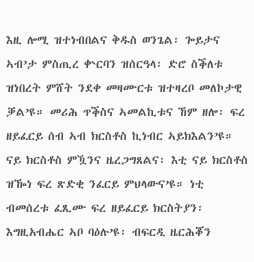እዚ ሎሚ ዝተነብበልና ቅዱስ ወንጌል፡ ጐይታና ኣብ’ታ ምስጢረ ቍርባን ዝሰርዓላ፡ ድሮ ስቕለቱ ዝነበረት ምሸት ንደቀ መዛሙርቱ ዝተዛረቦ መለኮታዊ ቓል’ዩ። መሪሕ ጥቕስና ኣመልኪቱና ኸም ዘሎ፡ ፍረ ዘይፈርይ ሰብ ኣብ ክርስቶስ ኪነብር ኣይክእልን’ዩ። ናይ ክርስቶስ ምዃንና ዜረጋግጸልና፡ እቲ ናይ ክርስቶስ ዝዀነ ፍረ ጽድቂ ንፈርይ ምህላውና’ዩ። ነቲ ብመሰረቱ ፈጺሙ ፍረ ዘይፈርይ ክርስትያን፡ እግዚአብሔር ኣቦ ባዕሉ’ዩ፡ ብፍርዲ ዜርሕቖን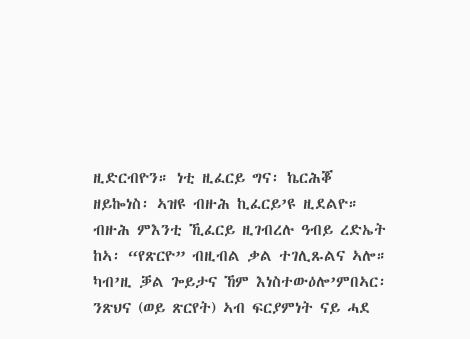ዚድርብዮን። ነቲ ዚፈርይ ግና፡ ኬርሕቖ ዘይኰነስ፡ ኣዝዩ ብዙሕ ኪፈርይ’ዩ ዚደልዮ። ብዙሕ ምእንቲ ኺፈርይ ዚገብረሉ ዓብይ ረድኤት ከኣ፡ “የጽርዮ” ብዚብል ቃል ተገሊጹልና ኣሎ። ካብ’ዚ ቓል ጐይታና ኸም እነስተውዕሎ’ምበኣር፡ ንጽህና (ወይ ጽርየት) ኣብ ፍርያምነት ናይ ሓደ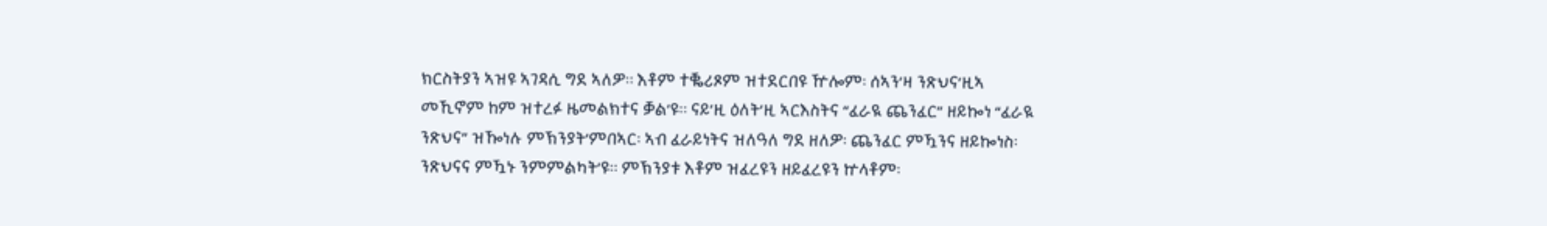ክርስትያን ኣዝዩ ኣገዳሲ ግደ ኣለዎ። እቶም ተቘሪጾም ዝተደርበዩ ዅሎም፡ ሰኣን’ዛ ንጽህና’ዚኣ መኺኖም ከም ዝተረፉ ዜመልክተና ቓል’ዩ። ናይ’ዚ ዕለት’ዚ ኣርእስትና “ፈራዪ ጨንፈር” ዘይኰነ “ፈራዪ ንጽህና” ዝዀነሉ ምኽንያት’ምበኣር፡ ኣብ ፈራይነትና ዝለዓለ ግደ ዘለዎ፡ ጨንፈር ምዃንና ዘይኰነስ፡ ንጽህናና ምዃኑ ንምምልካት’ዩ። ምኽንያቱ እቶም ዝፈረዩን ዘይፈረዩን ኵላቶም፡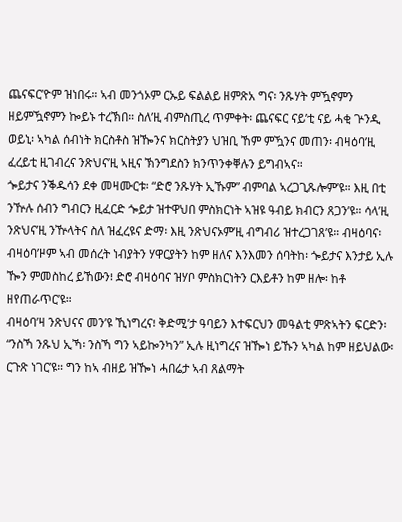ጨናፍር’ዮም ዝነበሩ። ኣብ መንጎኦም ርኡይ ፍልልይ ዘምጽአ ግና፡ ንጹሃት ምዃኖምን ዘይምዃኖምን ኰይኑ ተረኽበ። ስለ’ዚ ብምስጢረ ጥምቀት፡ ጨናፍር ናይ’ቲ ናይ ሓቂ ጕንዲ ወይኒ፡ ኣካል ሰብነት ክርስቶስ ዝዀንና ክርስትያን ህዝቢ ኸም ምዃንና መጠን፡ ብዛዕባ’ዚ ፈረይቲ ዚገብረና ንጽህና’ዚ ኣዚና ኽንግደስን ክንጥንቀቐሉን ይግብኣና።
ጐይታና ንቕዱሳን ደቀ መዛሙርቱ፡ “ድሮ ንጹሃት ኢኹም” ብምባል ኣረጋጊጹሎም’ዩ። እዚ በቲ ንዅሉ ሰብን ግብርን ዚፈርድ ጐይታ ዝተዋህበ ምስክርነት ኣዝዩ ዓብይ ክብርን ጸጋን’ዩ። ሳላ’ዚ ንጽህና’ዚ ንዅላትና ስለ ዝፈረዩና ድማ፡ እዚ ንጽህናኦም’ዚ ብግብሪ ዝተረጋገጸ’ዩ። ብዛዕባና፡ ብዛዕባ’ዞም ኣብ መሰረት ነብያትን ሃዋርያትን ከም ዘለና እንእመን ሰባትከ፡ ጐይታና እንታይ ኢሉ ዀን ምመስከረ ይኸውን፧ ድሮ ብዛዕባና ዝሃቦ ምስክርነትን ርእይቶን ከም ዘሎ፡ ከቶ ዘየጠራጥር’ዩ።
ብዛዕባ’ዛ ንጽህናና መን’ዩ ኺነግረና፧ ቅድሚ’ታ ዓባይን እተፍርህን መዓልቲ ምጽኣትን ፍርድን፡ “ንስኻ ንጹህ ኢኻ፡ ንስኻ ግን ኣይኰንካን” ኢሉ ዚነግረና ዝዀነ ይኹን ኣካል ከም ዘይህልው፡ ርጉጽ ነገር’ዩ። ግን ከኣ ብዘይ ዝዀነ ሓበሬታ ኣብ ጸልማት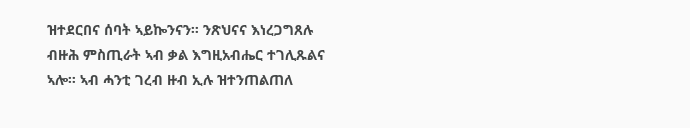ዝተደርበና ሰባት ኣይኰንናን። ንጽህናና እነረጋግጸሉ ብዙሕ ምስጢራት ኣብ ቃል እግዚአብሔር ተገሊጹልና ኣሎ። ኣብ ሓንቲ ገረብ ዙብ ኢሉ ዝተንጠልጠለ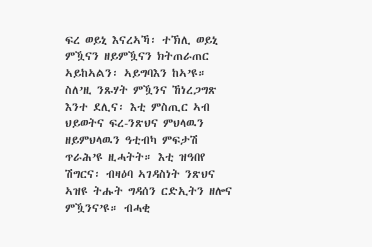ፍረ ወይኒ እናረኣኻ፡ ተኽሊ ወይኒ ምዃናን ዘይምዃናን ክትጠራጠር ኣይከኣልን፡ ኣይግባእን ከኣ’ዩ። ስለ’ዚ ንጹሃት ምዃንና ኸነረጋግጽ እንተ ደሊና፡ እቲ ምስጢር ኣብ ህይወትና ፍረ-ንጽህና ምህላዉን ዘይምህላዉን ዓቲብካ ምፍታሽ ጥራሕ’ዩ ዚሓትት። እቲ ዝዓበየ ሽግርና፡ ብዛዕባ ኣገዳስነት ንጽህና ኣዝዩ ትሑት ግዳሰን ርድኢትን ዘሎና ምዃንና’ዩ። ብሓቂ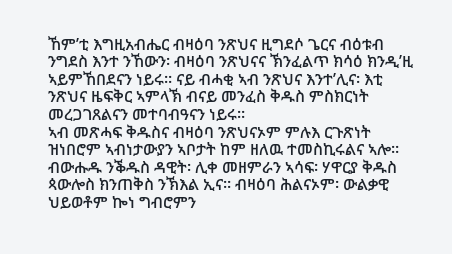ኸም’ቲ እግዚአብሔር ብዛዕባ ንጽህና ዚግደሶ ጌርና ብዕቱብ ንግደስ እንተ ንኸውን፡ ብዛዕባ ንጽህናና ኽንፈልጥ ክሳዕ ክንዲ’ዚ ኣይምኸበደናን ነይሩ። ናይ ብሓቂ ኣብ ንጽህና እንተ’ሊና፡ እቲ ንጽህና ዜፍቅር ኣምላኽ ብናይ መንፈስ ቅዱስ ምስክርነት መረጋገጸልናን መተባብዓናን ነይሩ።
ኣብ መጽሓፍ ቅዱስና ብዛዕባ ንጽህናኦም ምሉእ ርጉጽነት ዝነበሮም ኣብነታውያን ኣቦታት ከም ዘለዉ ተመስኪሩልና ኣሎ። ብውሑዱ ንቕዱስ ዳዊት፡ ሊቀ መዘምራን ኣሳፍ፡ ሃዋርያ ቅዱስ ጳውሎስ ክንጠቅስ ንኽእል ኢና። ብዛዕባ ሕልናኦም፡ ውልቃዊ ህይወቶም ኰነ ግብሮምን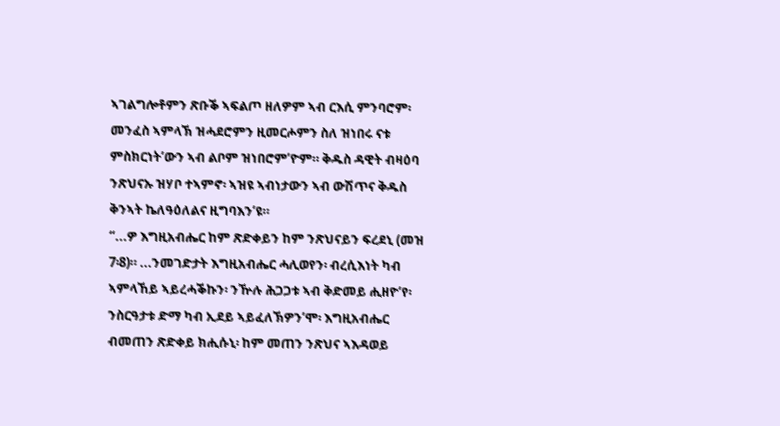ኣገልግሎቶምን ጽቡቕ ኣፍልጦ ዘለዎም ኣብ ርእሲ ምንባሮም፡ መንፈስ ኣምላኽ ዝሓደሮምን ዚመርሖምን ስለ ዝነበሩ ናቱ ምስክርነት’ውን ኣብ ልቦም ዝነበሮም’ዮም። ቅዱስ ዳዊት ብዛዕባ ንጽህናኡ ዝሃቦ ተኣምኖ፡ ኣዝዩ ኣብነታውን ኣብ ውሽጥና ቅዱስ ቅንኣት ኬለዓዕለልና ዚግባእን’ዩ።
“...ዎ እግዚአብሔር ከም ጽድቀይን ከም ንጽህናይን ፍረደኒ (መዝ 7፡8)። ...ንመገድታት እግዚአብሔር ሓሊወየን፡ ብረሲእነት ካብ ኣምላኸይ ኣይረሓቕኩን፡ ንዅሉ ሕጋጋቱ ኣብ ቅድመይ ሒዘዮ’የ፡ ንስርዓታቱ ድማ ካብ ኢደይ ኣይፈለኽዎን’ሞ፡ እግዚአብሔር ብመጠን ጽድቀይ ክሒሱኒ፡ ከም መጠን ንጽህና ኣእዳወይ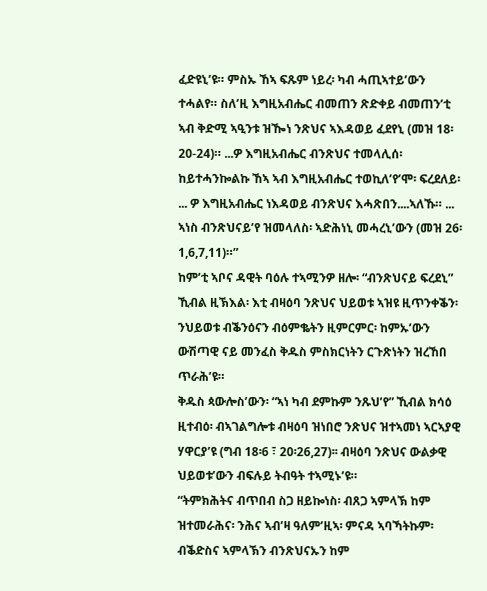ፈድዩኒ’ዩ። ምስኡ ኸኣ ፍጹም ነይረ፡ ካብ ሓጢኣተይ’ውን ተሓልየ። ስለ’ዚ እግዚአብሔር ብመጠን ጽድቀይ ብመጠን’ቲ ኣብ ቅድሚ ኣዒንቱ ዝዀነ ንጽህና ኣእዳወይ ፈደየኒ (መዝ 18፡20-24)። ...ዎ እግዚአብሔር ብንጽህና ተመላሊሰ፡ ከይተሓንኰልኩ ኸኣ ኣብ እግዚአብሔር ተወኪለ’የ’ሞ፡ ፍረደለይ፡ ... ዎ እግዚአብሔር ነእዳወይ ብንጽህና እሓጽበን....ኣለኹ። ... ኣነስ ብንጽህናይ’የ ዝመላለስ፡ ኣድሕነኒ መሓረኒ’ውን (መዝ 26፡1,6,7,11)።”
ከም’ቲ ኣቦና ዳዊት ባዕሉ ተኣሚንዎ ዘሎ፡ “ብንጽህናይ ፍረደኒ” ኺብል ዚኽእል፡ እቲ ብዛዕባ ንጽህና ህይወቱ ኣዝዩ ዚጥንቀቕን፡ ንህይወቱ ብቕንዕናን ብዕምቈትን ዚምርምር፡ ከምኡ’ውን ውሽጣዊ ናይ መንፈስ ቅዱስ ምስክርነትን ርጉጽነትን ዝረኸበ ጥራሕ’ዩ።
ቅዱስ ጳውሎስ’ውን፡ “ኣነ ካብ ደምኩም ንጹህ’የ” ኺብል ክሳዕ ዚተብዕ፡ ብኣገልግሎቱ ብዛዕባ ዝነበሮ ንጽህና ዝተኣመነ ኣርኣያዊ ሃዋርያ’ዩ (ግብ 18፡6 ፣ 20፡26,27)፡፡ ብዛዕባ ንጽህና ውልቃዊ ህይወቱ’ውን ብፍሉይ ትብዓት ተኣሚኑ’ዩ።
“ትምክሕትና ብጥበብ ስጋ ዘይኰነስ፡ ብጸጋ ኣምላኽ ከም ዝተመራሕና፡ ንሕና ኣብ’ዛ ዓለም’ዚኣ፡ ምናዳ ኣባኻትኩም፡ ብቕድስና ኣምላኽን ብንጽህናኡን ከም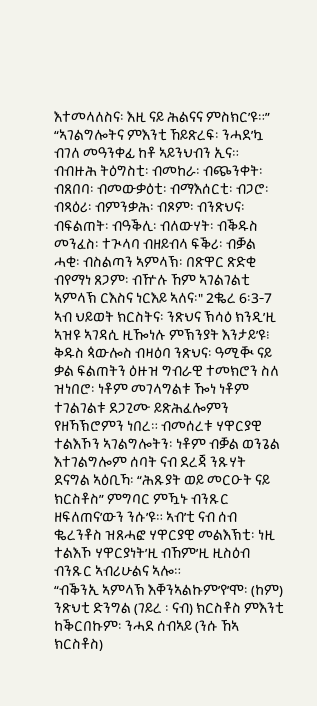እተመላለስና፡ እዚ ናይ ሕልናና ምስክር’ዩ።”
“ኣገልግሎትና ምእንቲ ኸይጽረፍ፡ ንሓደ’ኳ ብገለ መዓንቀፊ ከቶ ኣይንህብን ኢና። ብብዙሕ ትዕግስቲ፡ ብመከራ፡ ብጭንቀት፡ ብጸበባ፡ ብመውቃዕቲ፡ ብማእሰርቲ፡ ብጋሮ፡ ብጻዕሪ፡ ብምንቃሕ፡ ብጾም፡ ብንጽህና፡ ብፍልጠት፡ ብዓቕሊ፡ ብለውሃት፡ ብቕዱስ መንፈስ፡ ተጒላባ ብዘይብላ ፍቕሪ፡ ብቓል ሓቂ፡ ብስልጣን ኣምላኽ፡ በጽዋር ጽድቂ ብየማነ ጸጋም፡ ብዅሉ ኸም ኣገልገልቲ ኣምላኽ ርእስና ነርእይ ኣለና፡" 2ቈረ 6፡3-7
ኣብ ህይወት ክርስትና፡ ንጽህና ኽሳዕ ክንዲ’ዚ ኣዝዩ ኣገዳሲ ዚዀነሉ ምኽንያት እንታይ’ዩ፧ ቅዱስ ጳውሎስ ብዛዕባ ንጽህና፡ ዓሚቚ ናይ ቃል ፍልጠትን ዕዙዝ ግብራዊ ተመክሮን ስለ ዝነበሮ፡ ነቶም መገላግልቱ ዀነ ነቶም ተገልገልቱ ደጋጊሙ ይጽሕፈሎምን የዘኻኽሮምን ነበረ። ብመሰረቱ ሃዋርያዊ ተልእኾን ኣገልግሎትን፡ ነቶም ብቓል ወንጌል እተገልግሎም ሰባት ናብ ደረጃ ንጹሃት ደናግል ኣዕቢኻ፡ “ሕጹያት ወይ መርዑት ናይ ክርስቶስ” ምግባር ምዃኑ ብንጹር ዘፍለጠና’ውን ንሱ’ዩ። ኣብ’ቲ ናብ ሰብ ቈረንቶስ ዝጸሓፎ ሃዋርያዊ መልእኽቲ፡ ነዚ ተልእኾ ሃዋርያነት’ዚ ብኸም’ዚ ዚስዕብ ብንጹር ኣብሪሁልና ኣሎ።
“ብቕንኢ ኣምላኽ እቐንኣልኩም’የ’ሞ፡ (ከም) ንጽህቲ ድንግል (ገይረ ፡ ናብ) ክርስቶስ ምእንቲ ከቕርበኩም፡ ንሓደ ሰብኣይ (ንሱ ኸኣ ክርስቶስ)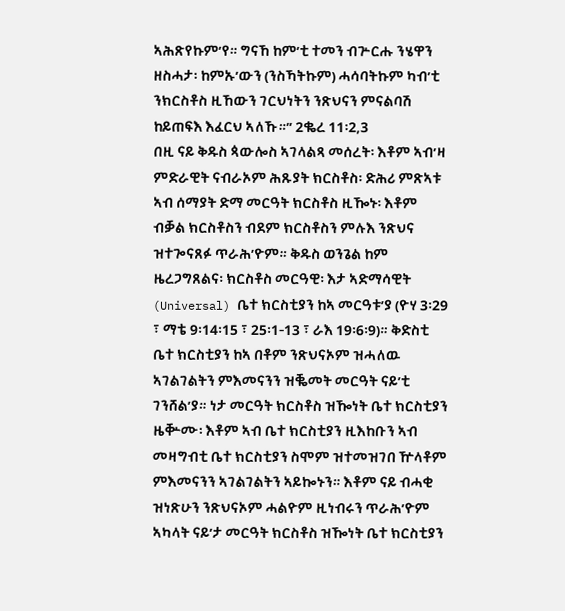ኣሕጽየኩም’የ። ግናኸ ከም’ቲ ተመን ብጕርሑ ንሄዋን ዘስሓታ፡ ከምኡ’ውን (ንስኻትኩም) ሓሳባትኩም ካብ’ቲ ንክርስቶስ ዚኸውን ገርህነትን ንጽህናን ምናልባሽ ከይጠፍእ እፈርህ ኣለኹ።” 2ቈረ 11፡2,3
በዚ ናይ ቅዱስ ጳውሎስ ኣገላልጻ መሰረት፡ እቶም ኣብ’ዛ ምድራዊት ናብራኦም ሕጹያት ክርስቶስ፡ ድሕሪ ምጽኣቱ ኣብ ሰማያት ድማ መርዓት ክርስቶስ ዚዀኑ፡ እቶም ብቓል ክርስቶስን ብደም ክርስቶስን ምሉእ ንጽህና ዝተጐናጸፉ ጥራሕ’ዮም። ቅዱስ ወንጌል ከም ዜረጋግጸልና፡ ክርስቶስ መርዓዊ፡ እታ ኣድማሳዊት (Universal) ቤተ ክርስቲያን ከኣ መርዓቱ’ያ (ዮሃ 3፡29 ፣ ማቴ 9፡14፡15 ፣ 25፡1-13 ፣ ራእ 19፡6፡9)። ቅድስቲ ቤተ ክርስቲያን ከኣ በቶም ንጽህናኦም ዝሓለዉ ኣገልገልትን ምእመናንን ዝቘመት መርዓት ናይ’ቲ ገንሸል’ያ። ነታ መርዓት ክርስቶስ ዝዀነት ቤተ ክርስቲያን ዜቝሙ፡ እቶም ኣብ ቤተ ክርስቲያን ዚእከቡን ኣብ መዛግብቲ ቤተ ክርስቲያን ስሞም ዝተመዝገበ ዅላቶም ምእመናንን ኣገልገልትን ኣይኰኑን። እቶም ናይ ብሓቂ ዝነጽሁን ንጽህናኦም ሓልዮም ዚነብሩን ጥራሕ’ዮም ኣካላት ናይ’ታ መርዓት ክርስቶስ ዝዀነት ቤተ ክርስቲያን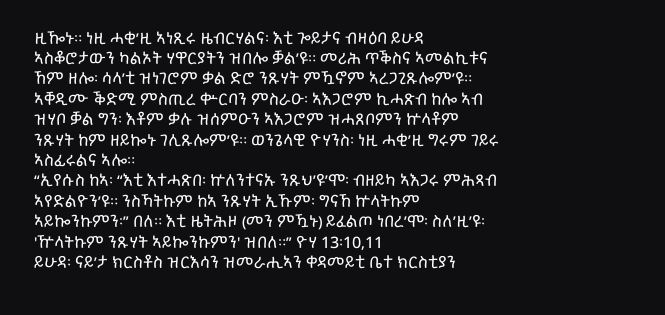ዚዀኑ። ነዚ ሓቂ’ዚ ኣነጺሩ ዜብርሃልና፡ እቲ ጐይታና ብዛዕባ ይሁዳ ኣስቆሮታውን ካልኦት ሃዋርያትን ዝበሎ ቓል’ዩ። መሪሕ ጥቕስና ኣመልኪቱና ኸም ዘሎ፡ ሳላ’ቲ ዝነገሮም ቃል ድሮ ንጹሃት ምዃኖም ኣረጋጊጹሎም’ዩ። ኣቐዲሙ ቕድሚ ምስጢረ ቍርባን ምስራዑ፡ ኣእጋሮም ኪሓጽብ ከሎ ኣብ ዝሃቦ ቓል ግን፡ እቶም ቃሉ ዝሰምዑን ኣእጋሮም ዝሓጸቦምን ኵላቶም ንጹሃት ከም ዘይኰኑ ገሊጹሎም’ዩ። ወንጌላዊ ዮሃንስ፡ ነዚ ሓቂ’ዚ ግሩም ገይሩ ኣስፊሩልና ኣሎ።
“ኢየሱስ ከኣ፡ “እቲ እተሓጽበ፡ ኵለንተናኡ ንጹህ’ዩ’ሞ፡ ብዘይካ ኣእጋሩ ምሕጻብ ኣየድልዮን’ዩ። ንስኻትኩም ከኣ ንጹሃት ኢኹም፡ ግናኸ ኵላትኩም ኣይኰንኩምን፡” በለ። እቲ ዜትሕዞ (መን ምዃኑ) ይፈልጦ ነበረ’ሞ፡ ስለ’ዚ’ዩ፡ 'ዅላትኩም ንጹሃት ኣይኰንኩምን' ዝበለ።” ዮሃ 13፡10,11
ይሁዳ፡ ናይ’ታ ክርስቶስ ዝርእሳን ዝመራሒኣን ቀዳመይቲ ቤተ ክርስቲያን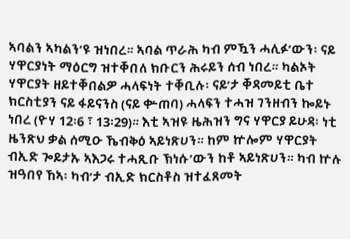ኣባልን ኣካልን’ዩ ዝነበረ። ኣባል ጥራሕ ካብ ምዃን ሓሊፉ’ውን፡ ናይ ሃዋርያነት ማዕርግ ዝተቐበለ ክቡርን ሕሩይን ሰብ ነበረ። ካልኦት ሃዋርያት ዘይተቐበልዎ ሓላፍነት ተቐቢሉ፡ ናይ’ታ ቐዳመይቲ ቤተ ክርስቲያን ናይ ፋይናንስ (ናይ ቍጠባ) ሓላፍን ተሓዝ ገንዘብን ኰይኑ ነበረ (ዮሃ 12፡6 ፣ 13፡29)። እቲ ኣዝዩ ዜሕዝን ግና ሃዋርያ ይሁዳ፡ ነቲ ዜንጽህ ቃል ሰሚዑ ኼብቅዕ ኣይነጽሀን። ከም ኵሎም ሃዋርያት ብኢድ ጐይታኡ ኣእጋሩ ተሓጺቡ ኽነሱ’ውን ከቶ ኣይነጽሀን። ካብ ኵሉ ዝዓበየ ኸኣ፡ ካብ’ታ ብኢድ ክርስቶስ ዝተፈጸመት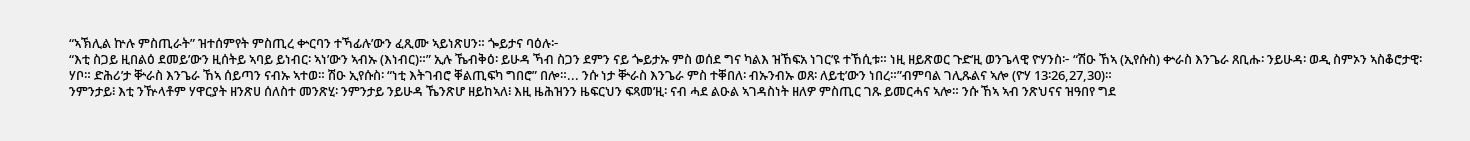“ኣኽሊል ኵሉ ምስጢራት” ዝተሰምየት ምስጢረ ቍርባን ተኻፊሉ’ውን ፈጺሙ ኣይነጽሀን። ጐይታና ባዕሉ፦
“እቲ ስጋይ ዚበልዕ ደመይ’ውን ዚሰትይ ኣባይ ይነብር፡ ኣነ’ውን ኣብኡ (እነብር)።” ኢሉ ኼብቅዕ፡ ይሁዳ ኻብ ስጋን ደምን ናይ ጐይታኡ ምስ ወሰደ ግና ካልእ ዝኸፍአ ነገር’ዩ ተኸሲቱ። ነዚ ዘይጽወር ጉድ’ዚ ወንጌላዊ ዮሃንስ፦ “ሽዑ ኸኣ (ኢየሱስ) ቍራስ እንጌራ ጸቢሑ፡ ንይሁዳ፡ ወዲ ስምኦን ኣስቆሮታዊ፡ ሃቦ። ድሕሪ’ታ ቝራስ እንጌራ ኸኣ ሰይጣን ናብኡ ኣተወ። ሽዑ ኢየሱስ፡ “ነቲ እትገብሮ ቐልጢፍካ ግበሮ” በሎ።... ንሱ ነታ ቝራስ እንጌራ ምስ ተቐበለ፡ ብኡንብኡ ወጸ፡ ለይቲ’ውን ነበረ።”ብምባል ገሊጹልና ኣሎ (ዮሃ 13፡26,27,30)።
ንምንታይ፧ እቲ ንዅላቶም ሃዋርያት ዘንጽሀ ሰለስተ መንጽሂ፡ ንምንታይ ንይሁዳ ኼንጽሆ ዘይከኣለ፧ እዚ ዜሕዝንን ዜፍርህን ፍጻመ’ዚ፡ ናብ ሓደ ልዑል ኣገዳስነት ዘለዎ ምስጢር ገጹ ይመርሓና ኣሎ። ንሱ ኸኣ ኣብ ንጽህናና ዝዓበየ ግደ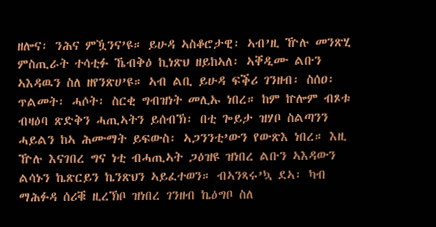ዘሎና፡ ንሕና ምዃንና’ዩ። ይሁዳ ኣስቆሮታዊ፡ ኣብ’ዚ ዅሉ መንጽሂ ምስጢራት ተሳቲፉ ኼብቅዕ ኪነጽህ ዘይከኣለ፡ ኣቐዲሙ ልቡን ኣእዳዉን ስለ ዘየንጽሀ’ዩ። ኣብ ልቢ ይሁዳ ፍቕሪ ገንዘብ፡ ስሰዐ፡ ጥልመት፡ ሓሶት፡ ስርቂ ግብዝነት መሊኡ ነበረ። ከም ኵሎም ብጾቱ ብዛዕባ ጽድቅን ሓጢኣትን ይሰብኽ፡ በቲ ጐይታ ዝሃቦ ስልጣንን ሓይልን ከኣ ሕሙማት ይፍውስ፡ ኣጋንንቲ’ውን የውጽእ ነበረ። እዚ ዅሉ እናገበረ ግና ነቲ ብሓጢኣት ጋዕዝዩ ዝነበረ ልቡን ኣእዳውን ልሳኑን ኬጽርይን ኬንጽህን ኣይፈተወን። ብኣንጻሩ’ኳ ደኣ፡ ካብ ማሕፉዳ ሰሪቑ ዚረኽቦ ዝነበረ ገንዘብ ኬዕግቦ ስለ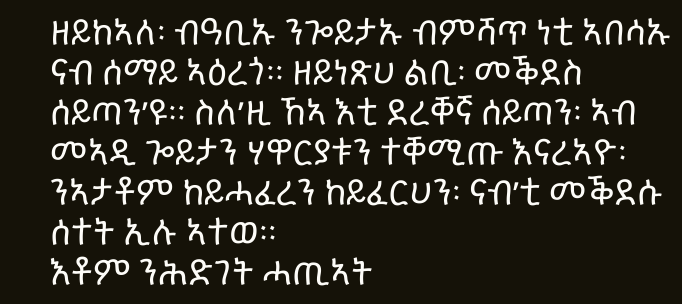ዘይከኣለ፡ ብዓቢኡ ንጐይታኡ ብምሻጥ ነቲ ኣበሳኡ ናብ ሰማይ ኣዕረጎ። ዘይነጽሀ ልቢ፡ መቕደስ ሰይጣን’ዩ። ስለ’ዚ ኸኣ እቲ ደረቐኛ ሰይጣን፡ ኣብ መኣዲ ጐይታን ሃዋርያቱን ተቐሚጡ እናረኣዮ፡ ንኣታቶም ከይሓፈረን ከይፈርሀን፡ ናብ’ቲ መቕደሱ ሰተት ኢሉ ኣተወ።
እቶም ንሕድገት ሓጢኣት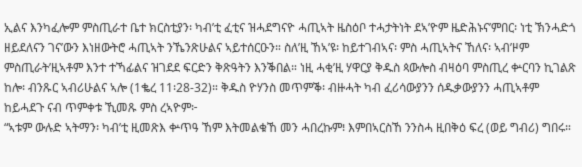ኢልና እንካፈሎም ምስጢራተ ቤተ ክርስቲያን፡ ካብ’ቲ ፈቲና ዝሓደግናዮ ሓጢኣት ዜስዕቦ ተሓታትነት ደኣ’ዮም ዜድሕኑና’ምበር፡ ነቲ ኽንሓድጎ ዘይደለናን ገና’ውን እነዘውትሮ ሓጢኣት ንኼንጽሁልና ኣይተሰርዑን። ስለ’ዚ ኸኣ’ዩ፡ ከይተገብኣና፡ ምስ ሓጢኣትና ኸለና፡ ኣብ’ዞም ምስጢራት’ዚኣቶም እንተ ተኻፊልና ዝገደደ ፍርድን ቅጽዓትን እንቕበል። ነዚ ሓቂ’ዚ ሃዋርያ ቅዱስ ጳውሎስ ብዛዕባ ምስጢረ ቍርባን ኪገልጽ ከሎ፡ ብንጹር ኣብሪሁልና ኣሎ (1ቈረ 11፡28-32)። ቅዱስ ዮሃንስ መጥምቕ፡ ብዙሓት ካብ ፈሪሳውያንን ሰዱቃውያንን ሓጢኣቶም ከይሓደጉ ናብ ጥምቀቱ ኺመጹ ምስ ረኣዮም፦
“ኣቱም ውሉድ ኣትማን፡ ካብ’ቲ ዚመጽእ ቍጥዓ ኸም እትመልቁኸ መን ሓበረኩም፧ እምበኣርስኸ ንንስሓ ዚበቅዕ ፍረ (ወይ ግብሪ) ግበሩ።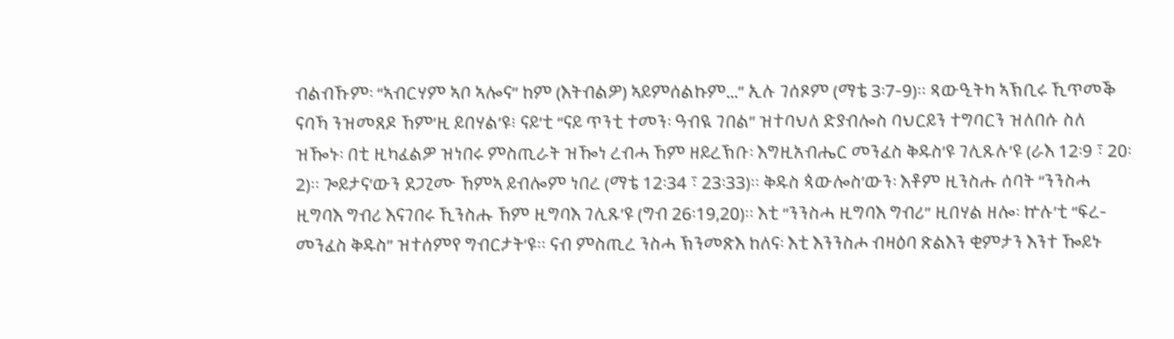ብልብኹም፡ “ኣብርሃም ኣቦ ኣሎና” ከም (እትብልዎ) ኣይምሰልኩም...” ኢሉ ገሰጾም (ማቴ 3፡7-9)። ጻውዒትካ ኣኽቢሩ ኺጥመቕ ናባኻ ንዝመጸዶ ኸም’ዚ ይበሃል’ዩ፧ ናይ’ቲ “ናይ ጥንቲ ተመን፡ ዓብዪ ገበል” ዝተባህለ ድያብሎስ ባህርይን ተግባርን ዝለበሱ ስለ ዝዀኑ፡ በቲ ዚካፈልዎ ዝነበሩ ምስጢራት ዝዀነ ረብሓ ኸም ዘይረኽቡ፡ እግዚአብሔር መንፈስ ቅዱስ’ዩ ገሊጹሉ’ዩ (ራእ 12፡9 ፣ 20፡2)። ጐይታና’ውን ደጋጊሙ ኸምኣ ይብሎም ነበረ (ማቴ 12፡34 ፣ 23፡33)። ቅዱስ ጳውሎስ’ውን፡ እቶም ዚንስሑ ሰባት “ንንስሓ ዚግባእ ግብሪ እናገበሩ ኺንስሑ ኸም ዚግባእ ገሊጹ’ዩ (ግብ 26፡19,20)። እቲ “ንንስሓ ዚግባእ ግብሪ” ዚበሃል ዘሎ፡ ኵሉ’ቲ “ፍረ-መንፈስ ቅዱስ” ዝተሰምየ ግብርታት’ዩ። ናብ ምስጢረ ንስሓ ኽንመጽእ ከለና፡ እቲ እንንስሖ ብዛዕባ ጽልእን ቂምታን እንተ ዀይኑ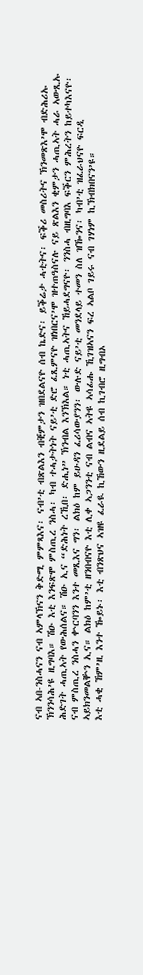ናብ ኣበ-ንስሓናን ናብ ኣምላኽናን ቅድሚ ምምጻእና፡ ናብ’ቲ ብጽልእን ብቒምታን ዝበደልናዮ ሰብ ኬድና፡ ይቕሬታ ሓቲትና፡ ፍቕሪ መስሪትና ኽንመጽእ’ሞ ብድሕሪኡ ኽንንሳሕ’ዩ ዚግባእ። ሽዑ እቲ እንፍጽሞ ምስጢረ ንስሓ፡ ካብ ተሓታትነት ናይ’ቲ ድሮ ፈጺምናዮ ዝነበርና’ሞ ዝተጠዓስናሉ ናይ ጽልእን ቂምታን ሓጢኣት ሓራ ኣውጺኡ ሕድገት ሓጢኣት የውሕሰልና። ሽዑ ኢና “ድሕነት ረኺበ፡ ድሒነ” ኽንብል እንኽእል። ነቲ ሓጢኣትና ኸይሓደግናዮ፡ ንንስሓ ብዚግባእ ፍቕርን ምሕረትን ከይተካእናዮ፡ ናብ ምስጢረ ንስሓን ቍርባንን እንተ መጺእና ግን፡ ልክዕ ከም ይሁዳን ፈሪሳውያንን፡ ውሉድ ናይ’ቲ መንደላይ ተመን ስለ ዝዀንና፡ ካብ’ቲ ዝፈራህናዮ ፍርዲ ኣይክንመልቝን ኢና። ልክዕ ከም’ቲ ዘንበብናዮ እቲ ሊቀ ኣጋንንቲ ናብ ልብና ኣትዩ ኣሳፊሑ ኺገዝኣናን ፍረ ኣልቦ ገይሩ ናብ ገሃነም ኪኽብክበናን’ዩ።
እቲ ሓቂ ኸም’ዚ እንተ ዀይኑ፡ እቲ ብንጽህና ኣዝዩ ፈራዪ ኪኸውን ዚደልይ ሰብ ኪገብሮ ዚግብኦ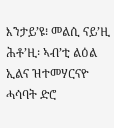እንታይ’ዩ፧ መልሲ ናይ’ዚ ሕቶ’ዚ፡ ኣብ’ቲ ልዕል ኢልና ዝተመሃርናዮ ሓሳባት ድሮ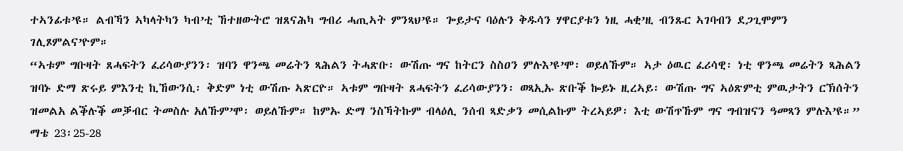ተኣንፊቱ’ዩ። ልብኻን ኣካላትካን ካብ’ቲ ኸተዘውትሮ ዝጸናሕካ ግብሪ ሓጢኣት ምንጻህ’ዩ። ጐይታና ባዕሉን ቅዱሳን ሃዋርያቱን ነዚ ሓቂ’ዚ ብንጹር ኣገባብን ደጋጊሞምን ገሊጾምልና’ዮም።
“ኣቱም ግቡዛት ጸሓፍትን ፈሪሳውያንን፡ ዝባን ዋንጫ መሬትን ጻሕልን ትሓጽቡ፡ ውሽጡ ግና ከትርን ስስዐን ምሉእ’ዩ’ሞ፡ ወይለኹም። ኣታ ዕዉር ፈሪሳዊ፡ ነቲ ዋንጫ መሬትን ጻሕልን ዝባኑ ድማ ጽሩይ ምእንቲ ኪኸውንሲ፡ ቅድም ነቲ ውሽጡ ኣጽርዮ። ኣቱም ግቡዛት ጸሓፍትን ፈሪሳውያንን፡ ወጻኢኡ ጽቡቕ ኰይኑ ዚረኣይ፡ ውሽጡ ግና ኣዕጽምቲ ምዉታትን ርኽሰትን ዝመልአ ልቕሉቕ መቓብር ትመስሉ አለኹም’ሞ፡ ወይለኹም። ከምኡ ድማ ንስኻትኩም ብላዕሊ ንሰብ ጻድቃን መሲልኩም ትረኣይዎ፡ እቲ ውሽጥኹም ግና ግብዝናን ዓመጻን ምሉእ’ዩ።” ማቴ 23፡25-28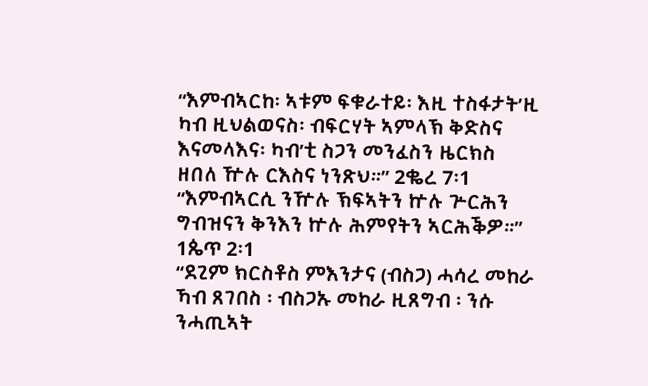“እምብኣርከ፡ ኣቱም ፍቁራተይ፡ እዚ ተስፋታት’ዚ ካብ ዚህልወናስ፡ ብፍርሃት ኣምላኽ ቅድስና እናመላእና፡ ካብ’ቲ ስጋን መንፈስን ዜርክስ ዘበለ ዅሉ ርእስና ነንጽህ።” 2ቈረ 7፡1
“እምብኣርሲ ንዅሉ ኽፍኣትን ኵሉ ጕርሕን ግብዝናን ቅንእን ኵሉ ሕምየትን ኣርሕቕዎ።” 1ጴጥ 2፡1
“ደጊም ክርስቶስ ምእንታና (ብስጋ) ሓሳረ መከራ ኻብ ጸገበስ ፡ ብስጋኡ መከራ ዚጸግብ ፡ ንሱ ንሓጢኣት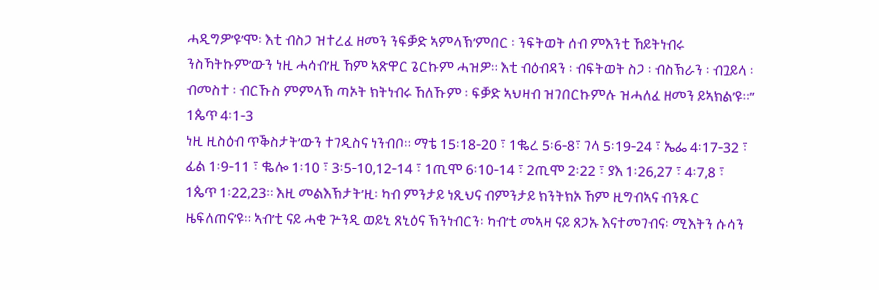ሓዲግዎ’ዩ’ሞ፡ እቲ ብስጋ ዝተረፈ ዘመን ንፍቓድ ኣምላኽ’ምበር ፡ ንፍትወት ሰብ ምእንቲ ኸይትነብሩ ንስኻትኩም’ውን ነዚ ሓሳብ’ዚ ኸም ኣጽዋር ጌርኩም ሓዝዎ። እቲ ብዕብዳን ፡ ብፍትወት ስጋ ፡ ብስኽራን ፡ ብጓይላ ፡ ብመስተ ፡ ብርኹስ ምምላኽ ጣኦት ክትነብሩ ኸለኹም ፡ ፍቓድ ኣህዛብ ዝገበርኩምሉ ዝሓለፈ ዘመን ይኣክል’ዩ።” 1ጴጥ 4፡1-3
ነዚ ዚስዕብ ጥቕስታት’ውን ተገዲስና ነንብቦ። ማቴ 15፡18-20 ፣ 1ቈረ 5፡6-8፣ ገላ 5፡19-24 ፣ ኤፌ 4፡17-32 ፣ ፊል 1፡9-11 ፣ ቈሎ 1፡10 ፣ 3፡5-10,12-14 ፣ 1ጢሞ 6፡10-14 ፣ 2ጢሞ 2፡22 ፣ ያእ 1፡26,27 ፣ 4፡7,8 ፣ 1ጴጥ 1፡22,23። እዚ መልእኽታት’ዚ፡ ካብ ምንታይ ነጺህና ብምንታይ ክንትክኦ ኸም ዚግብኣና ብንጹር ዜፍለጠና’ዩ። ኣብ’ቲ ናይ ሓቂ ጕንዲ ወይኒ ጸኒዕና ኽንነብርን፡ ካብ’ቲ መኣዛ ናይ ጸጋኡ እናተመገብና፡ ሚእትን ሱሳን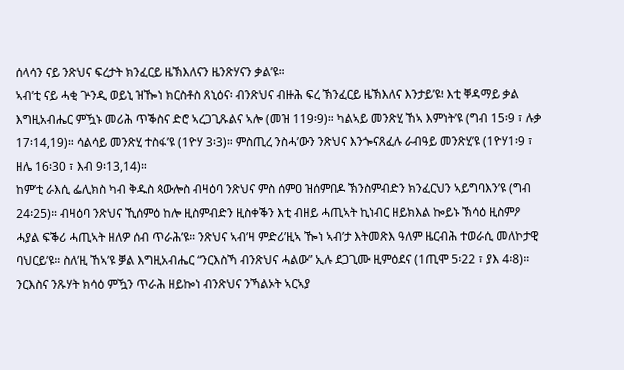ሰላሳን ናይ ንጽህና ፍረታት ክንፈርይ ዜኽእለናን ዜንጽሃናን ቃል’ዩ።
ኣብ’ቲ ናይ ሓቂ ጕንዲ ወይኒ ዝዀነ ክርስቶስ ጸኒዕና፡ ብንጽህና ብዙሕ ፍረ ኽንፈርይ ዜኽእለና እንታይ’ዩ፧ እቲ ቐዳማይ ቃል እግዚአብሔር ምዃኑ መሪሕ ጥቕስና ድሮ ኣረጋጊጹልና ኣሎ (መዝ 119፡9)። ካልኣይ መንጽሂ ኸኣ እምነት’ዩ (ግብ 15፡9 ፣ ሉቃ 17፡14,19)። ሳልሳይ መንጽሂ ተስፋ’ዩ (1ዮሃ 3፡3)። ምስጢረ ንስሓ’ውን ንጽህና እንጐናጸፈሉ ራብዓይ መንጽሂ’ዩ (1ዮሃ1፡9 ፣ ዘሌ 16፡30 ፣ እብ 9፡13,14)።
ከም’ቲ ራእሲ ፌሊክስ ካብ ቅዱስ ጳውሎስ ብዛዕባ ንጽህና ምስ ሰምዐ ዝሰምበዶ ኽንስምብድን ክንፈርህን ኣይግባእን’ዩ (ግብ 24፡25)። ብዛዕባ ንጽህና ኺሰምዕ ከሎ ዚስምብድን ዚስቀቕን እቲ ብዘይ ሓጢኣት ኪነብር ዘይክእል ኰይኑ ኽሳዕ ዚስምዖ ሓያል ፍቕሪ ሓጢኣት ዘለዎ ሰብ ጥራሕ’ዩ። ንጽህና ኣብ’ዛ ምድሪ’ዚኣ ዀነ ኣብ’ታ እትመጽእ ዓለም ዜርብሕ ተወራሲ መለኮታዊ ባህርይ’ዩ። ስለ’ዚ ኸኣ’ዩ ቓል እግዚአብሔር “ንርእስኻ ብንጽህና ሓልው” ኢሉ ደጋጊሙ ዚምዕደና (1ጢሞ 5፡22 ፣ ያእ 4፡8)። ንርእስና ንጹሃት ክሳዕ ምዃን ጥራሕ ዘይኰነ ብንጽህና ንኻልኦት ኣርኣያ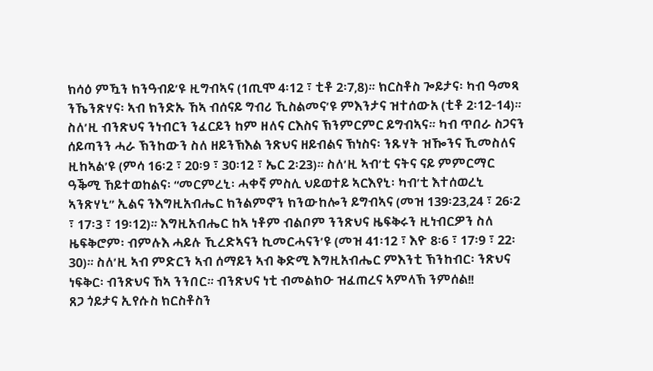ክሳዕ ምዃን ክንዓብይ’ዩ ዚግብኣና (1ጢሞ 4፡12 ፣ ቲቶ 2፡7,8)። ክርስቶስ ጐይታና፡ ካብ ዓመጻ ንኼንጽሃና፡ ኣብ ክንድኡ ኸኣ ብሰናይ ግብሪ ኺስልመና’ዩ ምእንታና ዝተሰውአ (ቲቶ 2፡12-14)።
ስለ’ዚ ብንጽህና ንነብርን ንፈርይን ከም ዘለና ርእስና ኽንምርምር ይግብኣና። ካብ ጥበራ ስጋናን ሰይጣንን ሓራ ኽንከውን ስለ ዘይንኽእል ንጽህና ዘይብልና ኽነስና፡ ንጹሃት ዝዀንና ኺመስለና ዚከኣል’ዩ (ምሳ 16፡2 ፣ 20፡9 ፣ 30፡12 ፣ ኤር 2፡23)። ስለ’ዚ ኣብ’ቲ ናትና ናይ ምምርማር ዓቕሚ ኸይተወከልና፡ “መርምረኒ፡ ሓቀኛ ምስሊ ህይወተይ ኣርእየኒ፡ ካብ’ቲ እተሰወረኒ ኣንጽሃኒ” ኢልና ንእግዚአብሔር ክንልምኖን ክንውከሎን ይግብኣና (መዝ 139፡23,24 ፣ 26፡2 ፣ 17፡3 ፣ 19፡12)። እግዚአብሔር ከኣ ነቶም ብልቦም ንንጽህና ዜፍቅሩን ዚነብርዎን ስለ ዜፍቅሮም፡ ብምሉእ ሓይሉ ኺረድኣናን ኪመርሓናን’ዩ (መዝ 41፡12 ፣ እዮ 8፡6 ፣ 17፡9 ፣ 22፡30)። ስለ’ዚ ኣብ ምድርን ኣብ ሰማይን ኣብ ቅድሚ እግዚአብሔር ምእንቲ ኽንከብር፡ ንጽህና ነፍቅር፡ ብንጽህና ኸኣ ንንበር። ብንጽህና ነቲ ብመልክዑ ዝፈጠረና ኣምላኽ ንምሰል!!
ጸጋ ጎይታና ኢየሱስ ክርስቶስን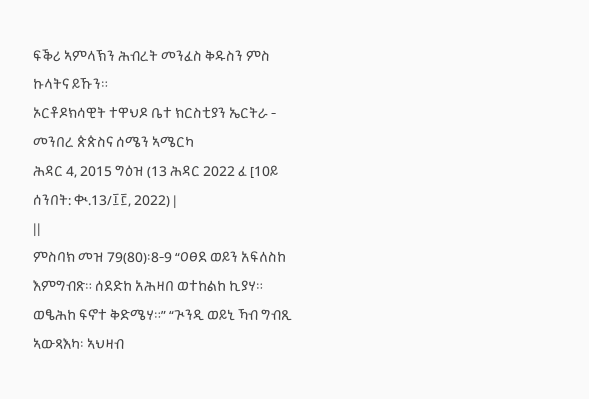ፍቕሪ ኣምላኽን ሕብረት መንፈስ ቅዱስን ምስ ኩላትና ይኹን።
ኦርቶዶክሳዊት ተዋህዶ ቤተ ክርስቲያን ኤርትራ - መንበረ ጵጵስና ሰሜን ኣሜርካ
ሕዳር 4, 2015 ግዕዝ (13 ሕዳር 2022 ፈ [10ይ ሰንበት: ቊ.13/፲፫, 2022) |
||
ምስባክ መዝ 79(80)፡8-9 “ዐፀደ ወይን አፍለስከ እምግብጽ። ሰደድከ አሕዛበ ወተከልከ ኪያሃ። ወፄሕከ ፍኖተ ቅድሜሃ።” “ጒንዲ ወይኒ ኻብ ግብጺ ኣውጻእካ፡ ኣህዛብ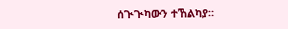ሰጒጒካውን ተኸልካያ።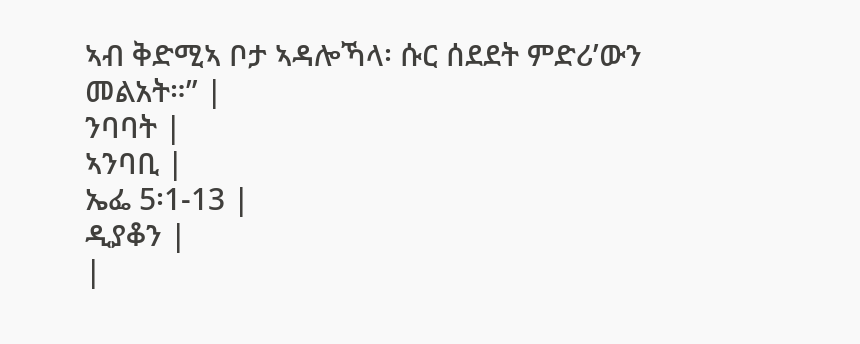ኣብ ቅድሚኣ ቦታ ኣዳሎኻላ፡ ሱር ሰደደት ምድሪ’ውን መልአት።” |
ንባባት |
ኣንባቢ |
ኤፌ 5፡1-13 |
ዲያቆን |
|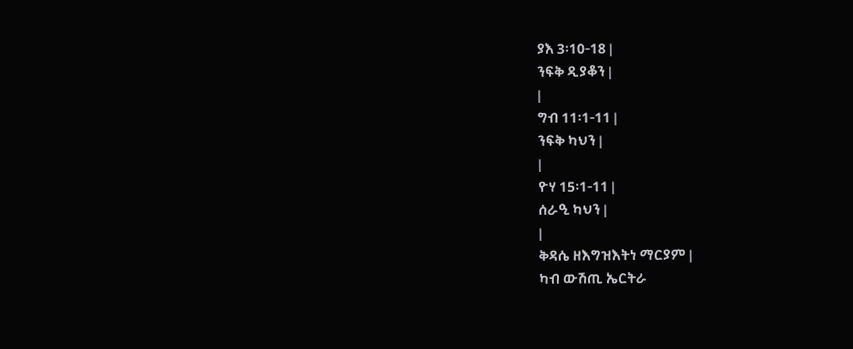ያእ 3፡10-18 |
ንፍቅ ዲያቆን |
|
ግብ 11፡1-11 |
ንፍቅ ካህን |
|
ዮሃ 15፡1-11 |
ሰራዒ ካህን |
|
ቅዳሴ ዘእግዝእትነ ማርያም |
ካብ ውሽጢ ኤርትራ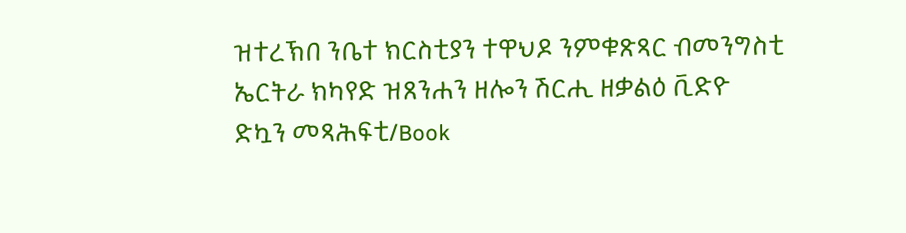ዝተረኽበ ንቤተ ክርስቲያን ተዋህዶ ንምቁጽጻር ብመንግስቲ ኤርትራ ክካየድ ዝጸንሐን ዘሎን ሽርሒ ዘቃልዕ ቪድዮ
ድኳን መጻሕፍቲ/Book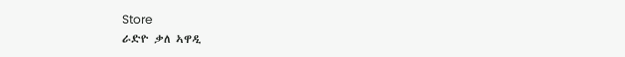Store
ራድዮ ቃለ ኣዋዲ